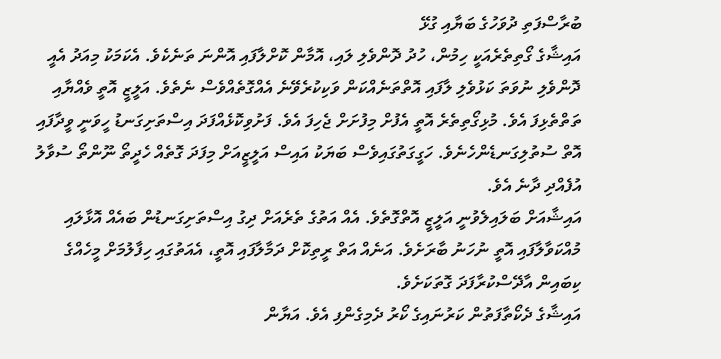ބުރާސްފަތި ދުވަހުގެ ބަޔާއި ގުޅޭ
އައިޝާގެ ގޯތިތެރެއަކީ ހިމުން، ހުދު ދޮންވެލި ލައި، އޮމާން ކޮށްލާފައި އޮންނަ ތަނެކެވެ. އެކަމަކު މިއަދު އެއީ ދޮންވެލި ނުވަތަ ކަޅުވެލި ލާފައި އޮތްތަނެއްކަން ވަކިކުރެވޭނެ އެއްގޮތެއްވެސް ނެތެވެ. އަލީޒީ އޮތީ ވެއްޔާއި ތަތްތެޅިފަ އެވެ. މުޅިގޯތިތެރެ އޮތީ އެފުށް މިފުށަށް ޖެހިފަ އެވެ. ފަށުވިކޮޅެއްފަދަ އިސްތަށިގަނޑު ހީވަނީ ވީދާފައި އޮތް ސުތުލިގަނޑެންހެނެވެ. ހަގީގަތުގައިވެސް ބަޔަކު އައިސް އަލީޒީއަށް މިފަދަ ގޮތެއް ހެދީތޯ ނޫންތޯ ސުވާލު އުފެއްދި ދާނެ އެވެ.
އައިޝާއަށް ބަލައިލެވުނީ އަލީޒީ އޮތްގޮތެވެ. އެއް އަތުގެ ތެރެއަށް ދިގު އިސްތަށިގަނޑުން ބައެއް އޮޅާލައި މުއްކަވާލާފައި އޮތީ ނުހަނު ބާރަށެވެ. އަނެއް އަތް ރީތިކޮށް ދަމާލާފައި އޮތީ، އެއަތުގައި ހިފާލުމަށް މީހެއްގެ ކިބައިން އާދޭސްކުރާފަދަ ގޮތަކަށެވެ.
އައިޝާގެ ދެކޯތާފަތުން ކަރުނައިގެ ކޯރު ދެމިގެންފި އެވެ. އަޔާން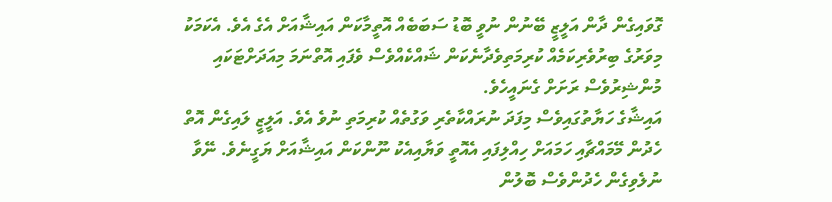ގޮވައިގެން ދާން އަލީޒީ ބޭނުން ނުވީ ބޮޑު ސަބަބެއް އޮތީމާކަން އައިޝާއަށް އެގެ އެވެ. އެކަމަކު މިވަރުގެ ބިރުވެރިކަމެއް ކުރިމަތިވެދާނެކަން ޝައްކެއްވެސް ވެފައި އޮތްނަމަ މިއަދަށްޓަކައި މުންޝިރުވެސް ރަށަށް ގެނައީހެވެ.
އައިޝާގެ ހަޔާތުގައިވެސް މިފަދަ ނުރައްކާތެރި ވަގުތެއް ކުރިމަތި ނުވެ އެވެ. އަލީޒީ ލައިގެން އޮތް ހެދުން މޭމައްޗާއި ހަމައަށް ހިއްލިފައި އެއޮތީ ވަޔާއިއެކު ނޫންކަން އައިޝާއަށް ޔަގީނެވެ. ނޭވާ ނުލެވިގެން ހެދުންވެސް ބޮލުން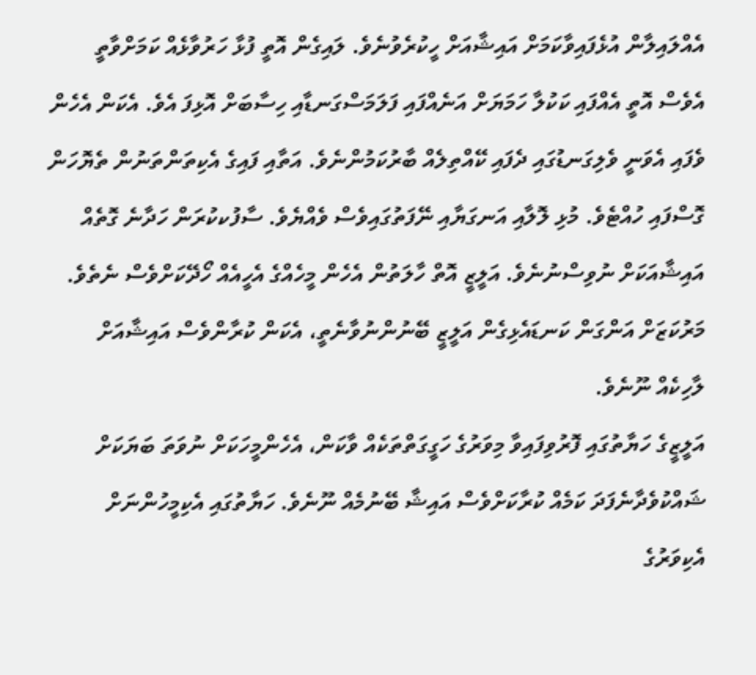އެއްލައިލާން އުޅެފައިވާކަމަށް އައިޝާއަށް ހީކުރެވުނެވެ. ލައިގެން އޮތީ ފުޅާ ހަރުވާޅެއް ކަމަށްވާތީ އެވެސް އޮތީ އެއްފައި ކަކުލާ ހަމަޔަށް އަނެއްފައި ފަލަމަސްގަނޑާއި ހިސާބަށް އޮޅިފަ އެވެ. އެކަން އެހެން ވެފައި އެވަނީ ވެލިގަނޑުގައި ދެފައި ކޭއްތިލެއް ބާރުކަމުންނެވެ. އަތާއި ފައިގެ އެކިތަންތަނުން ތެޔޮހަން ގޮސްފައި ހުއްޓެވެ. މުޅި ލޮލާއި އަނގަޔާއި ނޭފަތުގައިވެސް ވެއްޔެވެ. ސާފުކކުރަން ހަދާނެ ގޮތެއް އައިޝާއަކަށް ނުވިސްނުނެވެ. އަލީޒީ އޮތް ހާލަތުން އެހެން މީހެއްގެ އެހީއެއް ހޯދޭކަށްވެސް ނެތެވެ. މަރުކަޒަށް އަންގަން ކަނޑައެޅިގެން އަލީޒީ ބޭނުންނުވާނެތީ، އެކަން ކުރާންވެސް އައިޝާއަށް ލާހިކެއް ނޫނެވެ.
އަލީޒީގެ ހަޔާތުގައި ފޮރުވިފައިވާ މިވަރުގެ ހަގީގަތްތަކެއް ވާކަން، އެހެންމީހަކަށް ނުވަތަ ބަޔަކަށް ޝައްކުވެދާނެފަދަ ކަމެއް ކުރާކަށްވެސް އައިޝާ ބޭނުމެއް ނޫނެވެ. ހަޔާތުގައި އެކިމީހުންނަށް އެކިވަރުގެ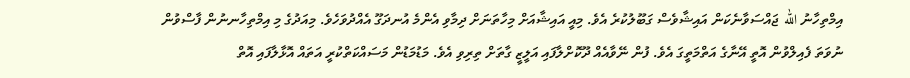އިމްތިހާނު الله ޖައްސަވާނެކަން އައިޝާވެސް ގަބޫލުކުރެ އެވެ. މިއީ އައިޝާއަށް މިހާތަނަށް ދިމާވި އެންމެ އުނދަގޫ އެއްދުވަހެވެ. މިއަދުގެ މި އިމްތިހާނނުން ފާސްވުން ނުވަތަ ފެއިލްވުން އޮތީ އޭނާގެ އަތްމަތީގަ އެވެ. ފުން ނޭވާއެއް ދޫކޮށްލާފައި އަލީޒީ ގާތަށް ތިރިވި އެވެ. މަޑުމަޑުން މަސައްކަތްކުރީ އަތައް އޮޅާލާފައި އޮތް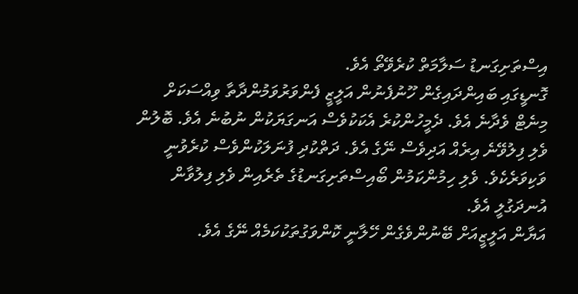އިސްތަށިގަނޑު ސަލާމަތް ކުރެވޭތޯ އެވެ.
ގޮނޑީގައި ބައިންދައިގެން ހޫނުފެނުން އަލީޒީ ފެންވަރުވަމުންދާތާ ވިއްސަކަށް މިނެޓް ވެދާނެ އެވެ. ދެމީހުންކުރެ އެކަކުވެސް އަނގަޔަކުން ނުބުނެ އެވެ. ބޮލުން ވެލި ފިލުވޭނެ އިރެއް އަދިވެސް ނޭގެ އެވެ. ދަތްކުދި ފުނަލަކުންވެސް ކުރެވުނީ ވަކިވަރެކެވެ. ވެލި ހިމުންކަމުން ބޯއިސްތަށިގަނޑުގެ ތެރެއިން ވެލި ފިލުވާން އުނދަގުލީ އެވެ.
އަޔާން އަލީޒީއަށް ބޭނުންވެގެން ހޭލާނީ ކޮންވަގުތަކުކަމެއް ނޭގެ އެވެ.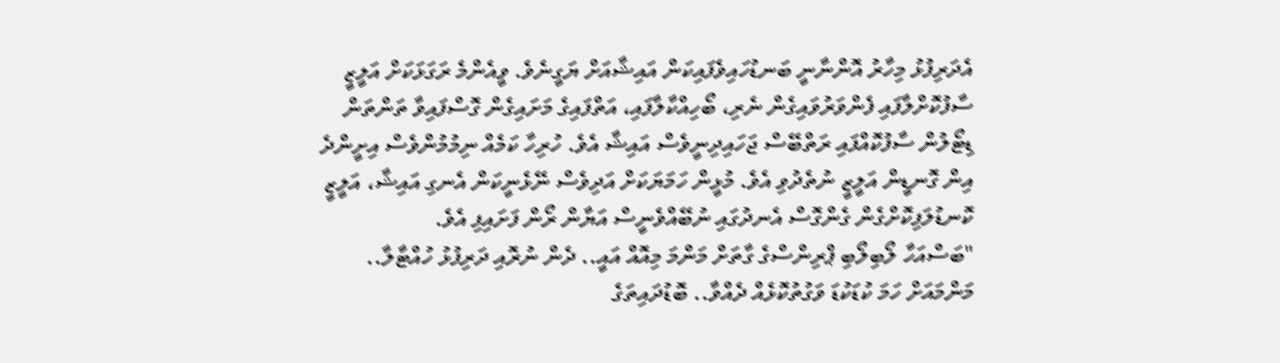އެދަރިފުޅު މިހާރު އޮންނާނީ ބަނޑުހައިވެފައިކަން އައިޝާއަށް ޔަގީނެވެ. ވީއެންމެ ރަގަޅަކަށް އަލީޒީ ސާފުކޮށްލާފައި ފެންވަރުވައިގެން ނެރި، ބޯހިއްކާލާފައި، އަތްފައިގެ މަށައިގެން ގޮސްފައިވާ ތަންތަން ޑިޓޯލުން ސާފުކޮއްފައި ރަތްބޭސް ޖަހައިދިނީވެސް އައިޝާ އެވެ. ހުރިހާ ކަމެއް ނިމުމުންވެސް އިށީންދެ އިން ގޮނޑީން އަލީޒީ ނުތެދުވި އެވެ. މުޅީން ހަމަޔަކަށް އަދިވެސް ނޭޅެނީކަން އެނގި އައިޝާ، އަލީޒީ ކޮނޑުލަފިކޮށްގެން ގެންގޮސް އެނދުގައި ނުބޭއްވެނީސް އަޔާން ރޯން ފަށައިފި އެވެ.
"ބަސްއަހާ ލޯބިލޯބި ޕްރިންސްގެ ގާތަށް މަންމަ މިއޮއް އައީ.. ދެން ނުރޮއި ދަރިފުޅު ހުއްޓާލާ.. މަންމައަށް ހަމަ ކުޑަކުޑަ ވަގުތުކޮޅެއް ދެއްވާ.. ބޮޑުދައިތަގެ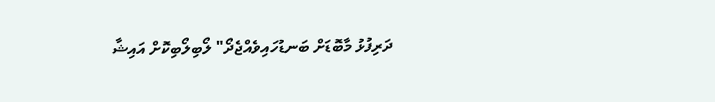ދަރިފުޅު މާބޮޑަށް ބަނޑުހައިވެއްޖެދޯ" ލޯބިލޯބިކޮށް އައިޝާ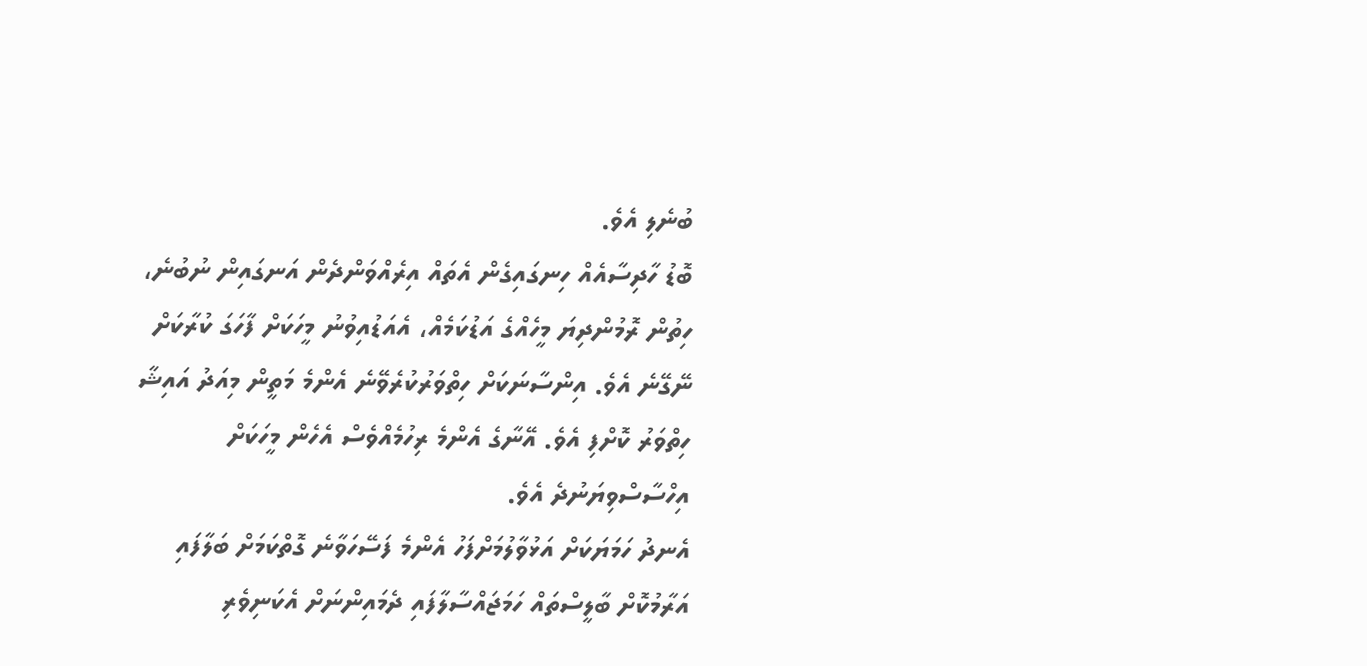ބުނެލި އެވެ.
ބޮޑު ހާދިސާއެއް ހިނގައިގެން އެތައް އިރެއްވަންދެން އަނގައިން ނުބުނެ، ހިތުން ރޮމުންދިޔަ މީހެއްގެ އަޑުކަމެއް، އެއަޑުއިވުނު މީހަކަށް ފާހަގަ ކުރާކަށް ނޭގޭނެ އެވެ. އިންސާނަކަށް ހިތްވަރުކުރެވޭނެ އެންމެ މަތީން މިއަދު އައިޝާ ހިތްވަރު ކޮށްފި އެވެ. އޭނާގެ އެންމެ ރިހުމެއްވެސް އެހެން މީހަކަށް އިހްސާސްވިޔަނުދެ އެވެ.
އެނދު ހަމަޔަކަށް އަޅުވާލުމަށްފަހު އެންމެ ފަސޭހަވާނެ ގޮތްކަމަށް ބަލާފައި އަރާމުކޮށް ބާލީސްތައް ހަމަޖައްސާލާފައި ދެމައިންނަށް އެކަނިވެރި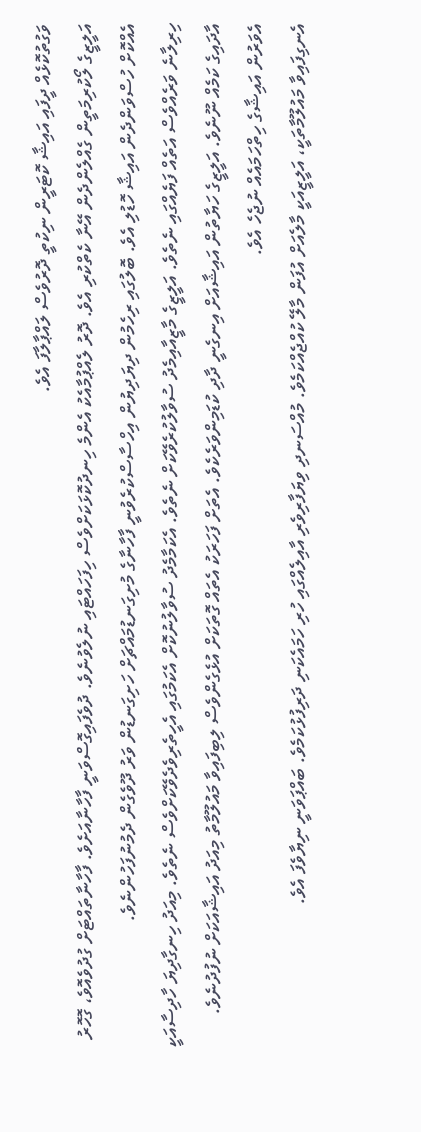ވަގުތުކޮޅެއް ދީފައި އައިޝާ ކޮޓަރީން ނިކުތީ ދޮރުވެސް ލައްޕާލާފަ އެވެ.
އަލީޒީގެ ލޯކުރިމަތީން ގެއްލެންދެން އޭނާ ކެތްކުރި އެވެ. ދޮރު ލެއްޕުމާއެކު އެންމެ ހިނދުކޮޅަކަށްވެސް ހިފަހައްޓައި ނުލެވުނެވެ. ދުވެފައިގޮސްވަނީ ފާހާނާއަށެވެ. ފާހާނާތައްޓަށް ގުދުވެއޮވެ، ގޮހޮރު އެއްކޮށް ހުސްވަންދެން އައިޝާ ހޮޑުލި އެވެ. ބޮލުގައި ރިހެމުން ދިޔަދިޔުން އިހްސާސްކުރެވުނީ ފާހާނާގެ މުށިގަނޑުމައްޗަށް ހަށިގަނޑުން ވަރު ދޫވެގެން ދެމުނުފަހުންނެވެ.
ހިރިލާނެ ވަރެއްވެސް އަތެއް ފަޔެއްގައި ނެތެވެ. އަލީޒީގެ މާޒީއާއިމެދު ސުވާލުކުރެވޭކަށް ނެތެވެ. އެކަމާމެދު ސުވާލުނުކޮށް އެކަމުގައި އެހީތެރިވެދެވޭކަށްވެސް ނެތެވެ. މިއަދު ހިނގާދިޔަ ހާދިސާއަކީ އާދައިގެ ކަމެއް ނޫނެވެ. އަލީޒީގެ ހަޔާތުން އައިޝާއަށް އިނގެނީ ދާދި ކުޑަމިންވަރެކެވެ. އެތަށް ފަހަރަކު އެތައް ގޮތަކަށް އުޅެގެންވެސް ލިބިފައިވާ މައުލޫމާތު މިއަދު އައިޝާއަކަށް ނުފުދުނެވެ. އެވަރުން އައިޝާގެ ހިތްހަމައެއް ނުޖެހެ އެވެ.
އެނގިފައިވާ މައުލޫމާތަކީ، އަލީޒީއަކީ މާލެއަށް އުފަން މާލޭ ކުއްޖެއްކަމެވެ. މުއްސަނދި ވިޔަފާރިވެރި އާއިލެއްގައި ހުރި ހަމައެކަނި ދަރިފުޅުކަމެވެ. ބައްޕަވަނީ ނިޔާވެފަ އެވެ.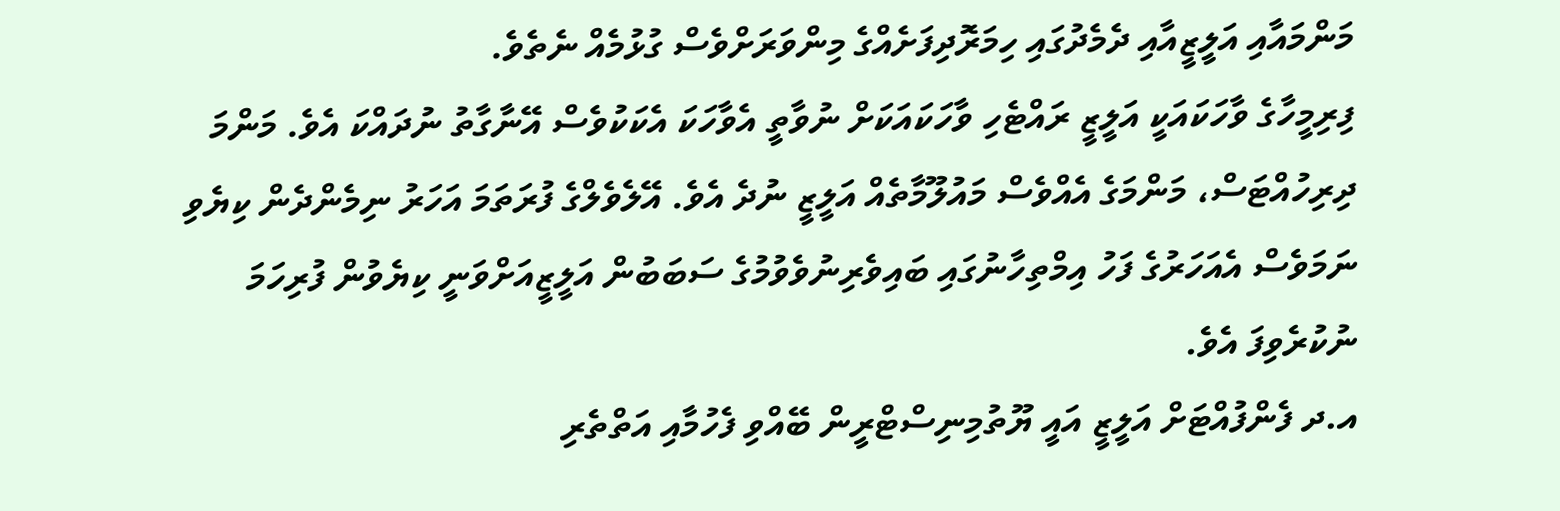މަންމައާއި އަލީޒީއާއި ދެމެދުގައި ހިމަރޮދިފަށެއްގެ މިންވަރަށްވެސް ގުޅުމެއް ނެތެވެ.
ފިރިމީހާގެ ވާހަކައަކީ އަލީޒީ ރައްޓެހި ވާހަކައަކަށް ނުވާތީ އެވާހަކަ އެކަކުވެސް އޭނާގާތު ނުދައްކަ އެވެ. މަންމަ ދިރިހުއްޓަސް، މަންމަގެ އެއްވެސް މައުލޫމާތެއް އަލީޒީ ނުދެ އެވެ. އޭލެވެލްގެ ފުރަތަމަ އަހަރު ނިމެންދެން ކިޔެވި ނަމަވެސް އެއަހަރުގެ ފަހު އިމްތިހާނުގައި ބައިވެރިނުވެވުމުގެ ސަބަބުން އަލީޒީއަށްވަނީ ކިޔެވުން ފުރިހަމަ ނުކުރެވިފަ އެވެ.
އ.ދ ފެންފުއްޓަށް އަލީޒީ އައީ ޔޫތުމިނިސްޓްރީން ބޭއްވި ފެހުމާއި އަތްތެރި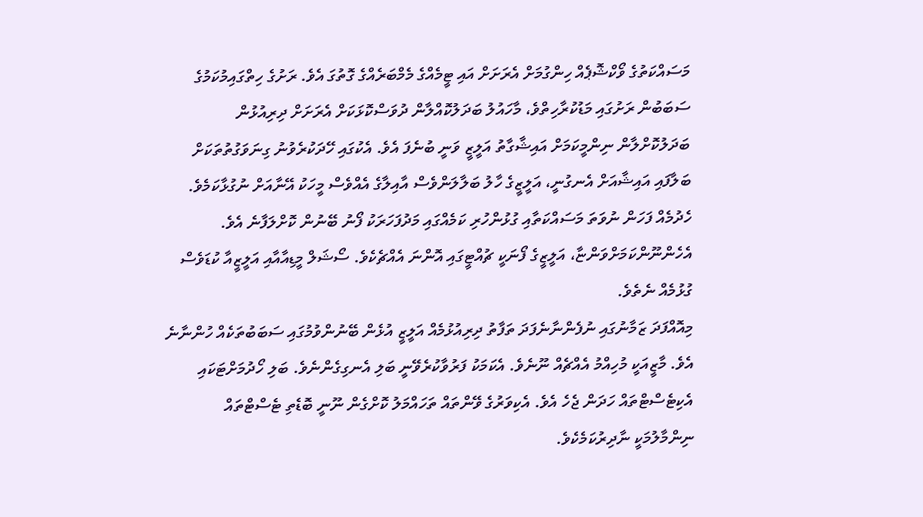މަސައްކަތުގެ ވޯކްޝޮޕެއް ހިންގުމަށް އެރަށަށް އައި ޓީމެއްގެ މެމްބަރެއްގެ ގޮތުގަ އެވެ. ރަށުގެ ހިތްގައިމުކަމުގެ ސަބަބުން ރަށުގައި މަޑުކުރާހިތްވެ، މާހައުލު ބަދަލުކޮއްލާން ދުވަސްކޮޅަކަށް އެރަށަށް ދިރިއުޅުން ބަދަލުކޮށްލާން ނިންމީކަމަށް އައިޝާގާތު އަލީޒީ ވަނީ ބުނެފަ އެވެ. އެކުގައި ހޭދަކުރެވުނު ގިނަވަގުތުތަކަށް ބަލާފައި އައިޝާއަށް އެނގުނީ، އަލީޒީގެ ހާލު ބަލާލަންވެސް އާއިލާގެ އެއްވެސް މީހަކު އޭނާއަށް ނުގުޅާކަމެވެ. ހެދުމެއް ފަހަން ނުވަތަ މަސައްކަތާއި ގުޅުންހުރި ކަމެއްގައި މަދުފަހަރަކު ފޯނު ބޭނުން ކޮށްލަފާނެ އެވެ. އެހެންނޫންކަމަށްވަންޏާ، އަލީޒީގެ ފޯނަކީ ޗުއްޓީގައި އޮންނަ އެއްޗެކެވެ. ސޯޝަލް މީޑިއާއާއި އަލީޒީއާ ކުޑަވެސް ގުޅުމެއް ނެތެވެ.
މިއޮއްފަދަ ޒަމާނުގައި ނުފެންނާނެފަދަ ތަފާތު ދިރިއުޅުމެއް އަލީޒީ އުޅެން ބޭނުންވުމުގައި ސަބަބުތަކެއް ހުންނާނެ އެވެ. މާޒީއަކީ މުހިއްމު އެއްޗެއް ނޫނެވެ. އެކަމަކު ފަރުވާކުރެވޭނީ ބަލި އެނގިގެންނެވެ. ބަލި ހޯދުމަށްޓަކައި އެކިޓެސްޓްތައް ހަދަން ޖެހެ އެވެ. އެކިވަރުގެ ވޭންތައް ތަހައްމަލު ކޮށްގެން ނޫނީ ބޮޑެތި ޓެސްޓްތައް ނިންމާލުމަކީ ނާދިރުކަމެކެވެ.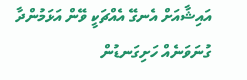އައިޝާއަށް އެނގޭ އެއްޗަކީ ވޭން އަޅަމުންދާ ގުނަވަނެއް ހަށިގަނޑުން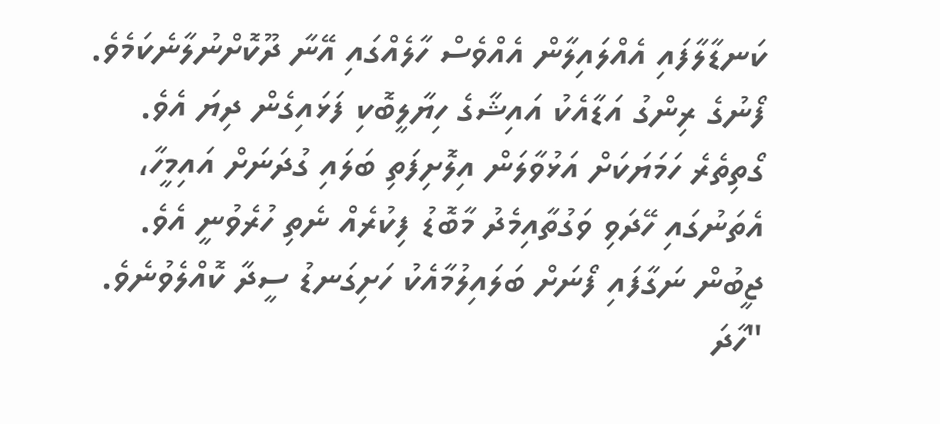ކަނޑާލާފައި އެއްލައިލާން އެއްވެސް ހާލެއްގައި އޭނާ ދޫކޮށްނުލާނެކަމެވެ.
ފޯނުގެ ރިންގު އަޑާއެކު އައިޝާގެ ހިޔާލީބޮކި ފަޅައިގެން ދިޔަ އެވެ. ގޯތިތެރެ ހަމަޔަކަށް އަޅުވާލަން އިލޮށިފަތި ބަލައި ގުދަނަށް އައިމީހާ، އެތަނުގައި ހޭދަވި ވަގުތާއިމެދު މާބޮޑު ފިކުރެއް ނެތި ހުރެވުނީ އެވެ. ޖީބުން ނަގާފައި ފޯނަށް ބަލައިލުމާއެކު ހަށިގަނޑު ސީދާ ކޮއްލެވުނެވެ.
"ހާދަ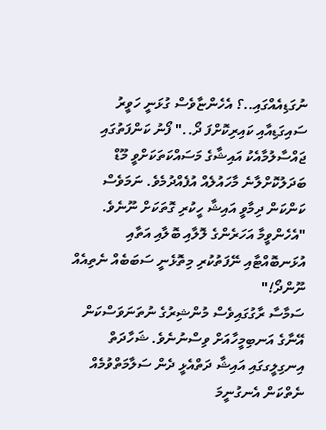ނުގަޑިއެއްގައި..؟ އެހެންޏާވެސް ގުޅަނީ ހަވީރު ސައިގަޑިއާއި ކައިރިކޮށްފަ ދޯ.." ފޯނު ކަންފަތުގައި ޖައްސާލުމާއެކު އައިޝާގެ މަސައްކަތަކަށްވީ މޫޑް ބަދަލުކޮށްލާނެ މާހައުލެއް އުފެއްދުމެވެ. ނަމަވެސް ކަންކަން ދިމާވީ އައިޝާ ހީކުރި ގޮތަކަށް ނޫނެވެ.
"އެހެންވީމާ އަހަރެންގެ ލޮލާއި ބޮލާއި އަތާއި އުޅަނބޮއްޓާއި ނޭފަތުކުރި މިތޮޅެނީ ސަބަބެއް ނެތިއެއް ނޫންދޯ!"
ސަމާސާ ރާގުގައިވެސް މުންޝިރުގެ ނުތަނަވަސްކަން އޭނާގެ އަނބިމީހާއަށް ވިސްނުނެވެ. ޝަހާދަތް އިނގިލީގގައި އައިޝާ ދަތްއެޅީ ދެން ސަލާމަތްވުމެއް ނެތްކަން އެނގުނީމަ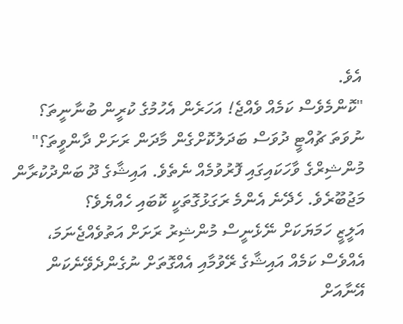އެވެ.
"ކޮންމެވެސް ކަމެއް ވެއްޖެ! އަހަރެން އެހުމުގެ ކުރީން ބުނާނީތަ؟ ނުވަތަ ޗުއްޓީ ދުވަސް ބަދަލުކޮށްގެން މާދަން ރަށަށް ދާންވީތަ؟" މުންޝިރްގެ ވާހަކައިގައި ފޮރުވުމެއް ނެތެވެ. އައިޝާގެ ދޫ ބަންދުކުރާން މަޖުބޫރެވެ. ހެދޭނެ އެންމެ ރަގަޅުގޮތަކީ ކޮބައި ހެއްޔެވެ؟
އަލީޒީ ހަމަޔަކަށް ނޭޅެނީސް މުންޝިރު ރަށަށް އަތުވެއްޖެނަމަ، އެއްވެސް ކަމެއް އައިޝާގެ ރޭވުމާއި އެއްގޮތަށް ނުގެންދެވޭނެކަން އޭނާއަށް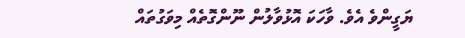ޔަގީންވެ އެވެ. ވާހަކަ އޮޅުވާލުން ނޫންގޮތެއް މިވަގުތައް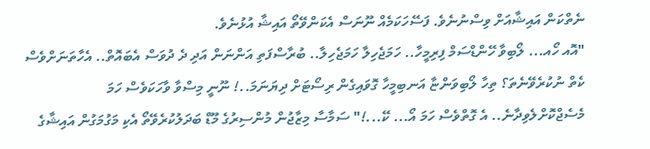ނެތްކަން އައިޝާއަށް ވިސްނުނެވެ. ފަސޭހަކަމެއް ނޫނަސް އެކަންވޭތޯ އައިޝާ އުޅުނެވެ.
"އޮއ ހޯއ... ލޯބިވާ ހޭންޑްސަމް ފިރިމީހާ.. ހަމަޖެހިލާ ހަމަޖެހިލާ.. ބުރާސްފަތި އަންނަން އަދި ދެ ދުވަސް އެބައޮތް.. އެހާތަނަށްވެސް ކެތް ނުކުރެވޭނެތަ؟ ތިހާ ލޯބިވަންޏާ އަނބިމީހާ ގޮވައިގެން ރިސޯޓަށް ދިޔަނަމަ..! ނޫނީ މިސްވާ ވާހަކަވެސް ހަމަ މެސެޖްކޮށްލެވިދާނެ.. އެ ގޮތްވެސް ހަމަ އޯ... ކޭ...!" ސަމާސާ މިޒާޖުން މުންސިރުގެ މޫޑް ބަދަލުކުރެވޭތޯ އެކި މަގުމަގުން އައިޝާގެ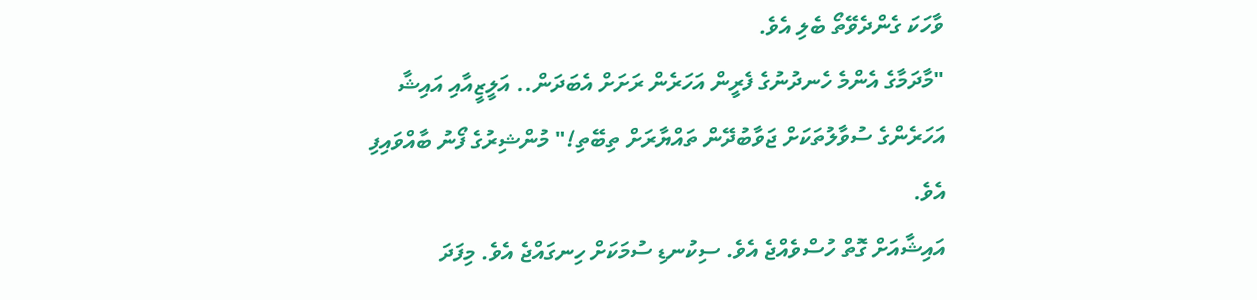ވާހަކަ ގެންދެވޭތޯ ބެލި އެވެ.
"މާދަމާގެ އެންމެ ހެނދުނުގެ ފެރީން އަހަރެން ރަށަށް އެބަދަން.. އަލީޒީއާއި އައިޝާ އަހަރެންގެ ސުވާލުތަކަށް ޖަވާބުދޭން ތައްޔާރަށް ތިބޭތި!" މުންޝިރުގެ ފޯނު ބާއްވައިފި އެވެ.
އައިޝާއަށް ގޮތް ހުސްވެއްޖެ އެވެ. ސިކުނޑި ސުމަކަށް ހިނގައްޖެ އެވެ. މިފަދަ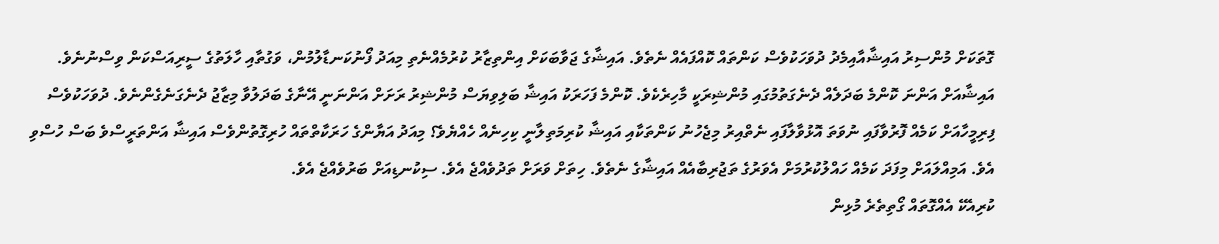ގޮތަކަށް މުންސިރު އައިޝާއާއިމެދު ދުވަހަކުވެސް ކަންތައް ކޮއްފައެއް ނެތެވެ. އައިޝާގެ ޖަވާބަކަށް އިންތިޒާރު ކުރުމެއްނެތި މިއަދު ފޯނުކަނޑާލުމުން، ވަގުތާއި ހާލަތުގެ ސީރިއަސްކަން ވިސްނުނެވެ.
އައިޝާއަށް އަންނަ ކޮންމެ ބަދަލެއް ދެނެގަތުމުގައި މުންޝިރަކީ މާހިރެކެވެ. ކޮންމެ ފަހަރަކު އައިޝާ ބަލިވިޔަސް މުންޝިރު ރަށަށް އަންނަނީ އޭނާގެ ބަދަލުވާ މިޒާޖު ދެނެގަނެގެންނެވެ. ދުވަހަކުވެސް ފިރިމީހާއަށް ކަމެއް ފޮރުވާފައި ނުވަތަ އޮޅުވާލާފައި ނެތްއިރު މިޖެހުނު ކަންތަކާއި އައިޝާ ކުރިމަތިލާނީ ކިހިނެއް ހެއްޔެވެ؟ މިއަދު އަޔާންގެ ހަރަކާތްތައް ހުރިގޮތުންވެސް އައިޝާ އަންތަރީސްވެ ބަސް ހުސްވި އެވެ. އަމިއްލައަށް މިފަދަ ކަމެއް ހައްލުކުރުމަށް އެވަރުގެ ތަޖުރިބާއެއް އައިޝާގެ ނެތެވެ. ހިތަށް ވަރަށް ތަދުވެއްޖެ އެވެ. ސިކުނޑިއަށް ބަރުވެއްޖެ އެވެ.
ކުރިއެކޭ އެއްގޮތައް ގޯތިތެރެ މުޅިން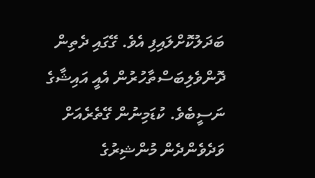ބަދަލުކޮށްލައިފި އެވެ. ގޭގައި ދެތިން ދޮންވެލިބަސްތާހުރުން އެއީ އައިޝާގެ ނަސީބެވެ. ކުޑަމިނުން ގޭތެރެއަށް ވަދެވެންދެން މުންޝިރުގެ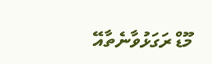މޫޑް ރަގަޅުވާނެތާއޭ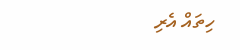ހިތައް އެރި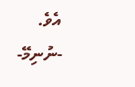އެވެ.
-ނުނިމޭ-